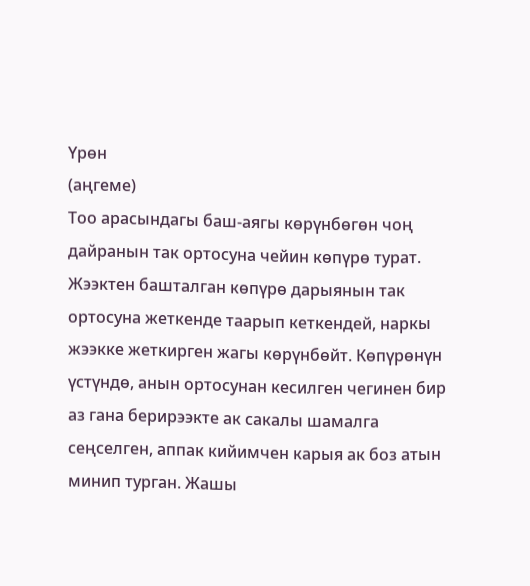Үрөн
(аңгеме)
Тоо арасындагы баш-аягы көрүнбөгөн чоң дайранын так ортосуна чейин көпүрө турат. Жээктен башталган көпүрө дарыянын так ортосуна жеткенде таарып кеткендей, наркы жээкке жеткирген жагы көрүнбөйт. Көпүрөнүн үстүндө, анын ортосунан кесилген чегинен бир аз гана берирээкте ак сакалы шамалга сеңселген, аппак кийимчен карыя ак боз атын минип турган. Жашы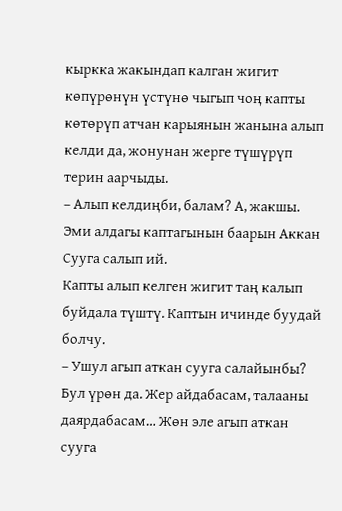кыркка жакындап калган жигит көпүрөнүн үстүнө чыгып чоң капты көтөрүп атчан карыянын жанына алып келди да, жонунан жерге түшүрүп терин аарчыды.
– Алып келдиңби, балам? А, жакшы. Эми алдагы каптагынын баарын Аккан Сууга салып ий.
Капты алып келген жигит таң калып буйдала түштү. Каптын ичинде буудай болчу.
– Ушул агып аткан сууга салайынбы? Бул үрөн да. Жер айдабасам, талааны даярдабасам… Жөн эле агып аткан сууга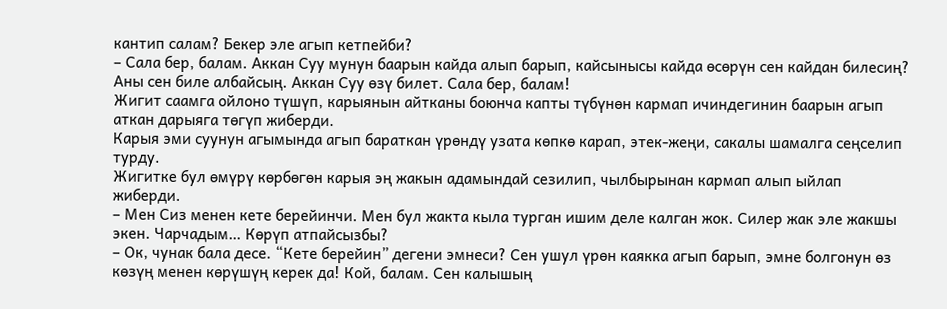кантип салам? Бекер эле агып кетпейби?
– Сала бер, балам. Аккан Суу мунун баарын кайда алып барып, кайсынысы кайда өсөрүн сен кайдан билесиң? Аны сен биле албайсың. Аккан Суу өзү билет. Сала бер, балам!
Жигит саамга ойлоно түшүп, карыянын айтканы боюнча капты түбүнөн кармап ичиндегинин баарын агып аткан дарыяга төгүп жиберди.
Карыя эми суунун агымында агып бараткан үрөндү узата көпкө карап, этек-жеңи, сакалы шамалга сеңселип турду.
Жигитке бул өмүрү көрбөгөн карыя эң жакын адамындай сезилип, чылбырынан кармап алып ыйлап жиберди.
– Мен Сиз менен кете берейинчи. Мен бул жакта кыла турган ишим деле калган жок. Силер жак эле жакшы экен. Чарчадым… Көрүп атпайсызбы?
– Ок, чунак бала десе. “Кете берейин” дегени эмнеси? Сен ушул үрөн каякка агып барып, эмне болгонун өз көзүң менен көрүшүң керек да! Кой, балам. Сен калышың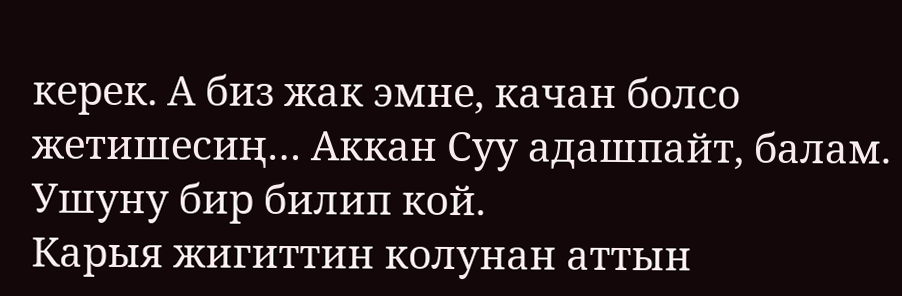керек. А биз жак эмне, качан болсо жетишесиң… Аккан Суу адашпайт, балам. Ушуну бир билип кой.
Карыя жигиттин колунан аттын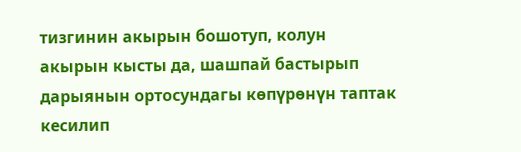тизгинин акырын бошотуп, колун акырын кысты да, шашпай бастырып дарыянын ортосундагы көпүрөнүн таптак кесилип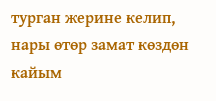турган жерине келип, нары өтөр замат көздөн кайым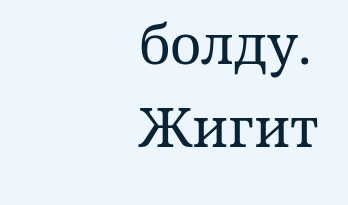болду.
Жигит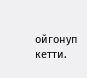ойгонуп кетти.